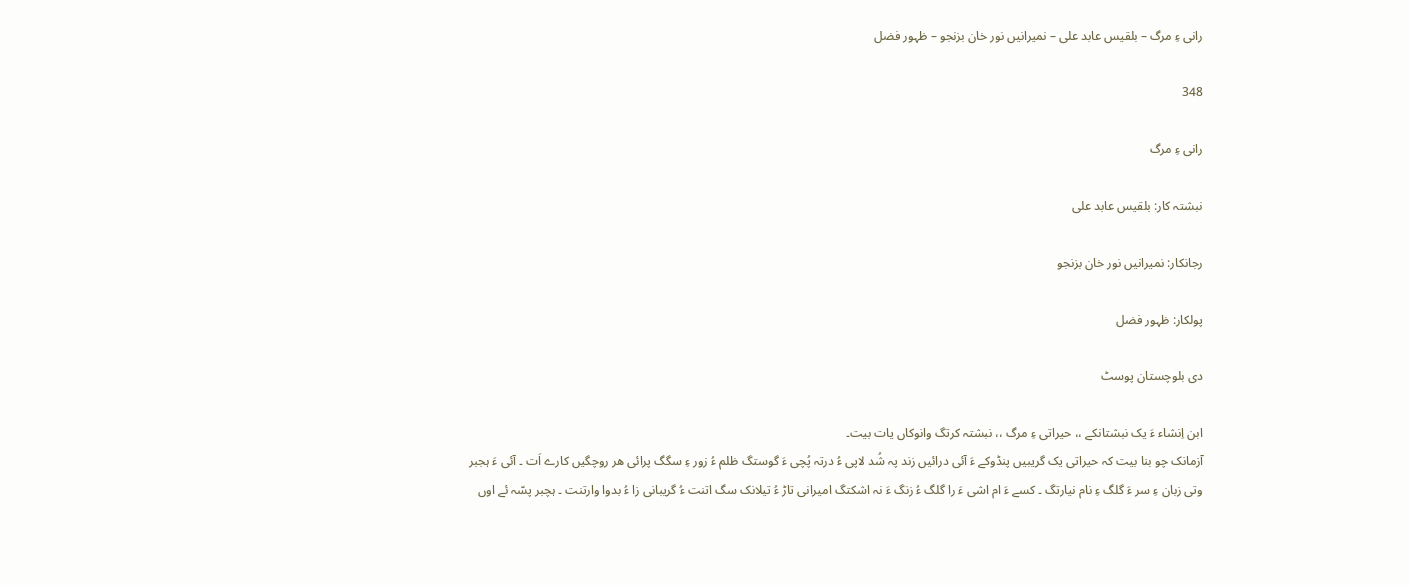رانی ءِ مرگ – بلقیس عابد علی – نمیرانیں نور خان بزنجو – ظہور فضل

348

رانی ءِ مرگ

نبشتہ کار: بلقیس عابد علی

رجانکار: نمیرانیں نور خان بزنجو

پولکار: ظہور فضل

دی بلوچستان پوسٹ

ابن اِنشاء ءَ یک نبشتانکے ،، حیراتی ءِ مرگ ،، نبشتہ کرتگ وانوکاں یات بیت۔
آزمانک چو بنا بیت کہ حیراتی یک گریبیں پنڈوکے ءَ آئی درائیں زند پہ شُد لاپی ءُ درتہ پُچی ءَ گوستگ ظلم ءُ زور ءِ سگگ پرائی ھر روچگیں کارے اَت ۔ آئی ءَ ہجبر وتی زبان ءِ سر ءَ گلگ ءِ نام نیارتگ ۔ کسے ءَ ام اشی ءَ را گلگ ءُ زنگ ءَ نہ اشکتگ امیرانی تاڑ ءُ تیلانک سگ اتنت ءُ گریبانی زا ءُ بدوا وارتنت ۔ ہچبر پسّہ ئے اوں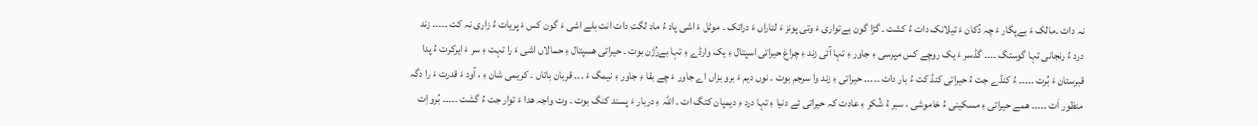نہ دات ۔مالک ءَ بےپگار ءَ چہ دُکان ءَ تیلانک دات ءُ کشت ۔ گڑا گون بےتواری ءَ وتی پونز ءَ لتاراں ءَ دراتک ۔ موٹل ءَ اشی پاد ءُ ماد لگت دات انت بلے اشی ءَ گون کس ءَ پریات ءُ زاری نہ کت ۔۔۔۔۔ زند درد ءُ رنجانی تہا گوستگ ۔۔۔۔ گڈسر ءَ یک روچے کس مپرسی ءِ جاور ءِ تہا آئی زند ءِ چراغ حیراتی اسپتال ءِ یک وارڈے ءِ تہا بےرُژن بوت ۔ حیراتی ھسپتال ءِ حمالاں اشی ءَ را تہت ءِ سر ءَ ایرکرت ءُ پدا قبرستان ءَ بُرت ۔۔۔۔۔ ءُ کنڈے جت ءُ حیراتی کنڈ کت ءُ بار دات ۔۔۔۔۔ حیراتی ءِ زند وا سرجم بوت ۔ نوں دیم ءَ برو بزاں اے جاور ءَ چے بقا ءِ جاور ءِ نیمگ ءَ ۔۔۔ قربان باتاں ۔ کریمی شان ءِ ، آود ءَ قدرت ءَ را دگہ منظور اَت ۔۔۔۔۔ ھمے حیراتی ءِ مسکینی ءُ خاموشی ، سبر ءُ شُکر ءِ عادت کہ حیراتی ئے دنیا ءِ تہا درد ءِ دیمپان کتگ ات ۔ اللہ ءِ دربار ءَ پسند کنگ بوت ۔ وت واجہ ھدا ءَ توار جت ءُ گشت ۔۔۔۔۔ بُرواِت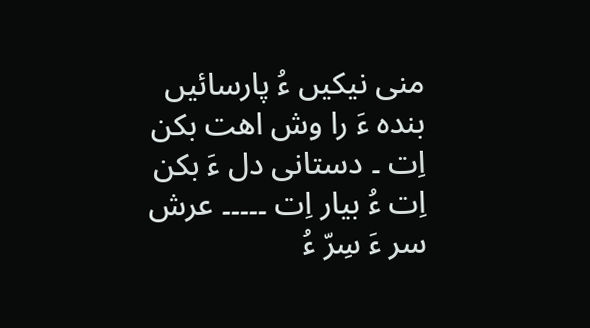منی نیکیں ءُ پارسائیں بندہ ءَ را وش اھت بکن اِت ۔ دستانی دل ءَ بکن اِت ءُ بیار اِت ۔۔۔۔۔ عرش سر ءَ سِرّ ءُ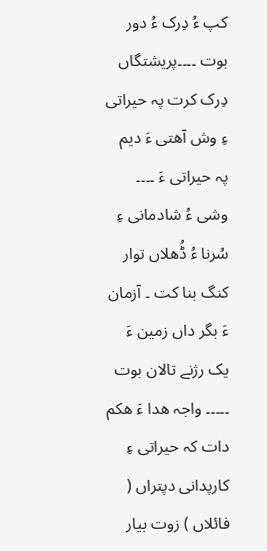کپ ءُ دِرک ءُ دور بوت ۔۔۔۔پریشتگاں دِرک کرت پہ حیراتی ءِ وش آھتی ءَ دیم پہ حیراتی ءَ ۔۔۔۔ وشی ءُ شادمانی ءِ سُرنا ءُ ڈُھلاں توار کنگ بنا کت ۔ آزمان ءَ بگر داں زمین ءَ یک رژنے تالان بوت ۔۔۔۔۔ واجہ ھدا ءَ ھکم دات کہ حیراتی ءِ کارپدانی دپتراں ( فائلاں ) زوت بیار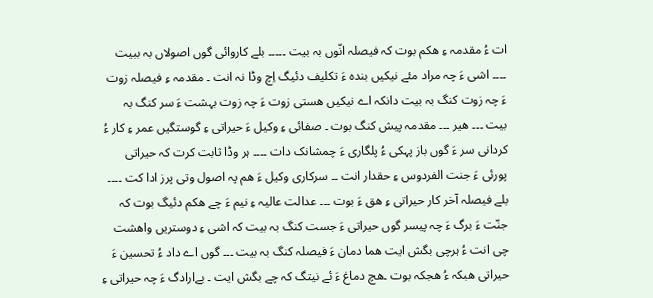ات ءُ مقدمہ ءِ ھکم بوت کہ فیصلہ انّوں بہ بیت ۔۔۔۔۔ بلے کاروائی گوں اصولاں بہ ببیت ۔۔۔۔ اشی ءَ چہ مراد مئے نیکیں بندہ ءَ تکلیف دئیگ اِچ وڈا نہ انت ۔ مقدمہ ءِ فیصلہ زوت ءَ چہ زوت کنگ بہ بیت دانکہ اے نیکیں ھستی زوت ءَ چہ زوت بہشت ءَ سر کنگ بہ بیت ۔۔۔ ھیر ۔۔۔ مقدمہ پیش کنگ بوت ۔ صفائی ءِ وکیل ءَ حیراتی ءِ گوستگیں عمر ءِ کار ءُ کردانی سر ءَ گوں باز پہکی ءُ پلگاری ءَ چمشانک دات ۔۔۔۔ ہر وڈا ثابت کرت کہ حیراتی پورئی ءَ جنت الفردوس ءِ حقدار انت ۔۔ سرکاری وکیل ءَ ھم پہ اصول وتی پرز ادا کت ۔۔۔۔ بلے فیصلہ آخر کار حیراتی ءِ ھق ءَ بوت ۔۔۔ عدالت عالیہ ءِ نیم ءَ چے ھکم دئیگ بوت کہ جنّت ءَ برگ ءَ چہ پیسر گوں حیراتی ءَ جست کنگ بہ بیت کہ اشی ءِ دوستریں واھشت چی انت ءُ ہرچی بگش ایت ھما دمان ءَ فیصلہ کنگ بہ بیت ۔۔۔ گوں اے داد ءُ تحسین ءَ حیراتی ھبکہ ءُ ھجکہ بوت ۔ھچ دماغ ءَ ئے نیتگ کہ چے بگش ایت ۔ بےارادگ ءَ چہ حیراتی ءِ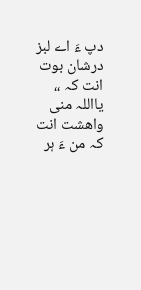دپ ءَ اے لبز درشان بوت انت کہ ،، یااللہ منی واھشت انت کہ من ءَ ہر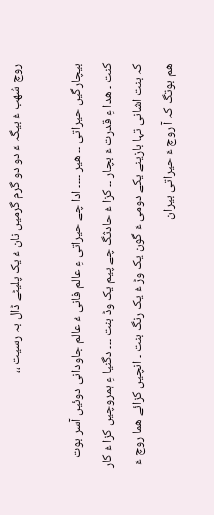روچ سُھب ءُ بیگہ ءَ دو دو گرم گرمیں نان ءُ یک پلیٹے ڈال بہ رسیت ،،

بیچارگیں حیراتی ۔۔ ھیر ۔۔۔۔ ادا چے حیراتی ءِ عالم فانی ءُ عالم جاودانی دوئیں آسر بوت کنت ۔ ھدا ءِ قدرت ءَ بچار ۔۔ کزا ءُ حادثگ چے پیم یک وڈ بنت ۔۔۔ دگنیا ءِ ہمروچیں کزا ءُ کار کہ بنت اشانی تہا بازینے یکے دومی ءَ گون یک وڑ ءُ یک رنگ بنت ۔ انچیں کزائے ھما روچ ءَ ھم بوتگ کہ آ روچ ءَ حیراتی بیران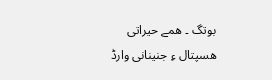بوتگ ۔ ھمے حیراتی ھسپتال ءِ جنینانی وارڈ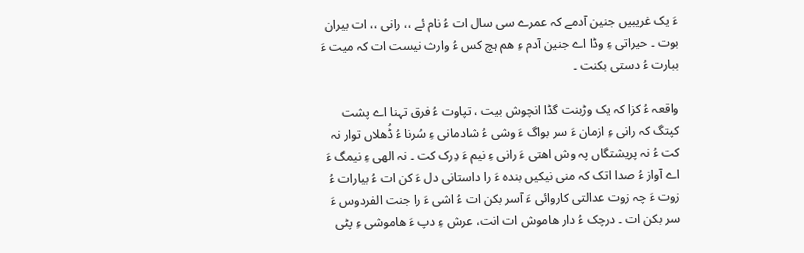ءَ یک غریبیں جنین آدمے کہ عمرے سی سال ات ءُ نام ئے ،، رانی ،، ات بیران بوت ۔ حیراتی ءِ وڈا اے جنین آدم ءِ ھم ہچ کس ءُ وارث نیست ات کہ میت ءَ ببارت ءُ دستی بکنت ۔

واقعہ ءُ کزا کہ یک وڑبنت گڈا انچوش بیت ، تپاوت ءُ فرق تہنا اے پشت کپتگ کہ رانی ءِ ازمان ءَ سر بواگ ءَ وشی ءُ شادمانی ءِ سُرنا ءُ ڈُھلاں توار نہ کت ءُ نہ پریشتگاں پہ وش اھتی ءَ رانی ءِ نیم ءَ دِرک کت ۔ نہ الھی ءِ نیمگ ءَ اے آواز ءُ صدا اتک کہ منی نیکیں بندہ ءَ را داستانی دل ءَ کن ات ءُ بیارات ءُ زوت ءَ چہ زوت عدالتی کاروائی ءَ آسر بکن ات ءُ اشی ءَ را جنت الفردوس ءَ سر بکن ات ۔ درچک ءُ دار ھاموش ات انت، عرش ءِ دپ ءَ ھاموشی ءِ پٹی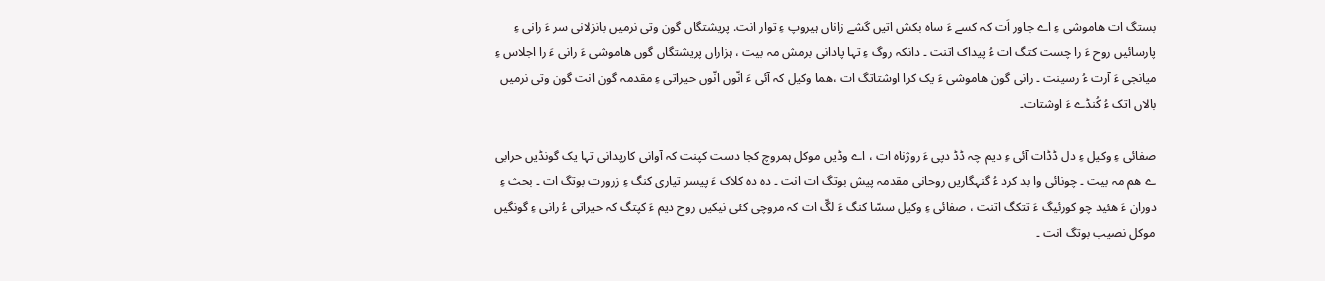بستگ ات ھاموشی ءِ اے جاور اَت کہ کسے ءَ ساہ بکش اتیں گشے زاناں ہیروپ ءِ توار انت. پریشتگاں گون وتی نرمیں بانزلانی سر ءَ رانی ءِ پارسائیں روح ءَ را چست کتگ ات ءُ پیداک اتنت ۔ دانکہ روگ ءِ تہا پادانی برمش مہ بیت ، ہزاراں پریشتگاں گوں ھاموشی ءَ رانی ءَ را اجلاس ءِ میانجی ءَ آرت ءُ رسینت ۔ رانی گون ھاموشی ءَ یک کرا اوشتاتگ ات ،ھما وکیل کہ آئی ءَ انّوں انّوں حیراتی ءِ مقدمہ گون انت گون وتی نرمیں بالاں اتک ءُ کُنڈے ءَ اوشتات۔

صفائی ءِ وکیل ءِ دل ڈڈات آئی ءِ دیم چہ ڈڈ دپی ءَ روژناہ ات ، اے وڈیں موکل ہمروچ کجا دست کپنت کہ آوانی کارپدانی تہا یک گونڈیں حرابی ے ھم مہ بیت ۔ چونائی وا بد کرد ءُ گنہگاریں روحانی مقدمہ پیش بوتگ ات انت ۔ دہ دہ کلاک ءَ پیسر تیاری کنگ ءِ زرورت بوتگ ات ۔ بحث ءِ دوران ءَ ھئید چو کورئیگ ءَ تتکگ اتنت ، صفائی ءِ وکیل سسّا کنگ ءَ لگّ ات کہ مروچی کئی نیکیں روح دیم ءَ کپتگ کہ حیراتی ءُ رانی ءِ گونگیں موکل نصیب بوتگ انت ۔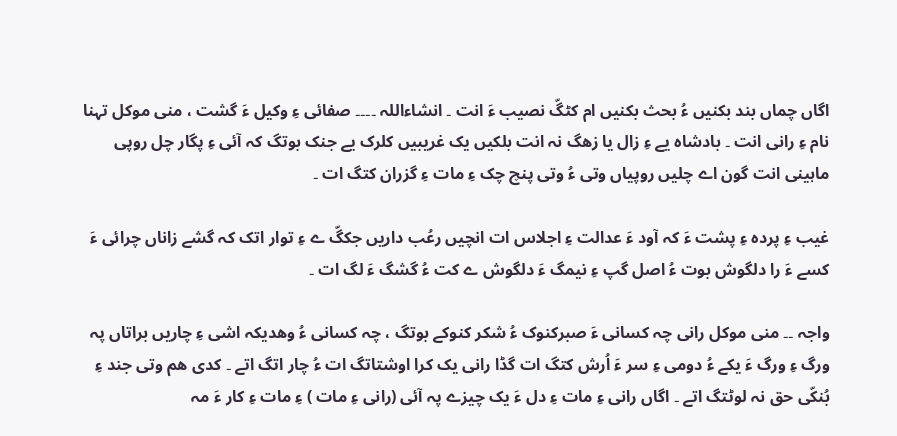اگاں چماں بند بکنیں ءُ بحث بکنیں ام کٹگّ نصیب ءَ انت ۔ انشاءاللہ ۔۔۔۔ صفائی ءِ وکیل ءَ گشت ، منی موکل تہنا نام ءِ رانی انت ۔ بادشاہ یے ءِ زال یا زھگ نہ انت بلکیں یک غریبیں کلرک یے جنک بوتگ کہ آئی ءِ پگار چل روپی ماہینی انت گون اے چلیں روپیاں وتی ءُ وتی پنچ چک ءِ مات ءِ گزران کتگ ات ۔

غیب ءِ پردہ ءِ پشت ءَ کہ آود ءَ عدالت ءِ اجلاس ات انچیں رعُب داریں جکگّ ے ءِ توار اتک کہ گشے زاناں چرائی ءَ کسے ءَ را دلگوش بوت ءُ اصل گپ ءِ نیمگ ءَ دلگوش ے کت ءُ گشگ ءَ لگ ات ۔

واجہ ۔۔ منی موکل رانی چہ کسانی ءَ صبرکنوک ءُ شکر کنوکے بوتگ ، چہ کسانی ءُ وھدیکہ اشی ءِ چاریں براتاں پہ ورگ ءِ ورگ ءَ یکے ءُ دومی ءِ سر ءَ اُرش کتگ ات گڈا رانی یک کرا اوشتاتگ ات ءُ چار اتگ اتے ۔ کدی ھم وتی جند ءِ بُنکّی حق نہ لوٹتگ اتے ۔ اگاں رانی ءِ مات ءِ دل ءَ یک چیزے پہ آئی (رانی ءِ مات ) ءِ مات ءِ کار ءَ مہ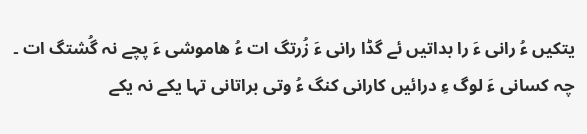یتکیں ءُ رانی ءَ را بداتیں ئے گڈا رانی ءَ زُرتگ ات ءُ ھاموشی ءَ پچے نہ گُشتگ ات ۔ چہ کسانی ءَ لوگ ءِ درائیں کارانی کنگ ءُ وتی براتانی تہا یکے نہ یکے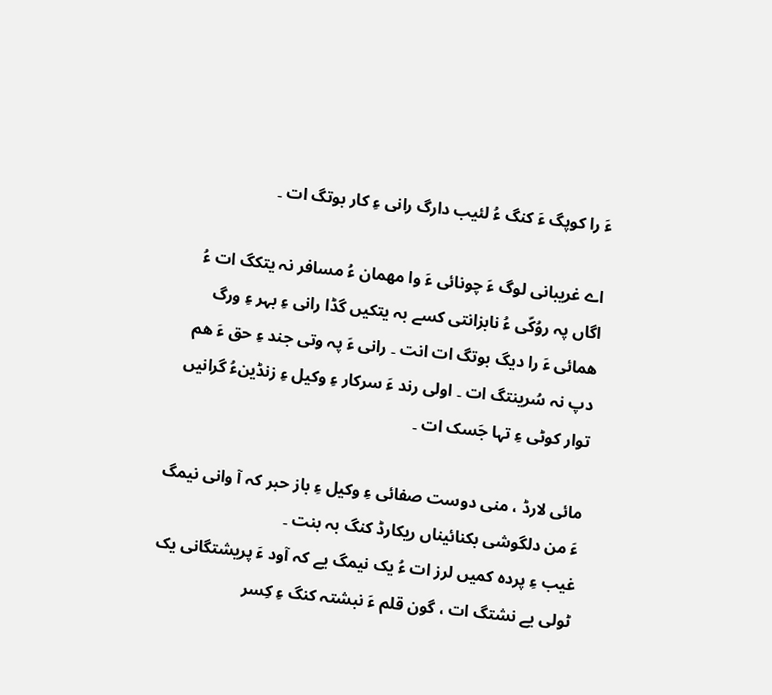ءَ را کوپگ ءَ کنگ ءُ لئیب دارگ رانی ءِ کار بوتگ ات ۔

اے غریبانی لوگ ءَ چونائی ءَ وا مھمان ءُ مسافر نہ یتکگ ات ءُ اگاں پہ روُکّی ءُ نابزانتی کسے بہ یتکیں گڈا رانی ءِ بہر ءِ ورگ ھمائی ءَ را دیگ بوتگ ات انت ۔ رانی ءَ پہ وتی جند ءِ حق ءَ ھم دپ نہ سُرینتگ ات ۔ اولی رند ءَ سرکار ءِ وکیل ءِ زنڈینءُ گرانیں توار کوٹی ءِ تہا جَسک ات ۔

مائی لارڈ ، منی دوست صفائی ءِ وکیل ءِ باز حبر کہ آ وانی نیمگ ءَ من دلگوشی بکنائیناں ریکارڈ کنگ بہ بنت ۔
غیب ءِ پردہ کمیں لرز ات ءُ یک نیمگ یے کہ آود ءَ پریشتگانی یک ٹولی یے نشتگ ات ، گون قلم ءَ نبشتہ کنگ ءِ کِسر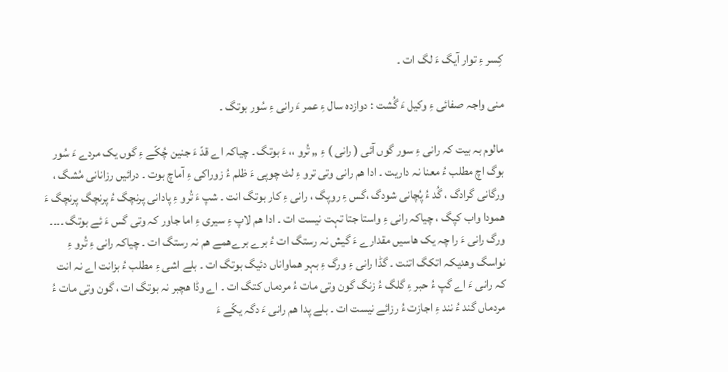کِسر ءِ توار آیگ ءَ لگ ات ۔

منی واجہ صفائی ءِ وکیل ءَ گُشت : دوازدہ سال ءِ عمر ءَ رانی ءِ سُور بوتگ ۔

مالوم بہ بیت کہ رانی ءِ سور گوں آئی ( رانی ) ءِ „ تُرو ،، ءَ بوتگ ۔ چیاکہ اے قدّ ءَ جنین چُکّے ءِ گوں یک مردے ءَ سُور بوگ اچ مطلب ءُ معنا نہ داریت ۔ ادا ھم رانی وتی ترو ءِ لٹ چوپی ءَ ظلم ءُ زوراکی ءِ آماچ بوت ۔ درائیں رزانانی مُشگ ، ورگانی گرادگ ، گُد ءُ پُچانی شودگ ،گس ءِ روپگ ، رانی ءِ کار بوتگ انت ۔ شپ ءَ تُرو ءِ پادانی پرنچگ ءُ پرنچگ پرنچگ ءَ ھمودا واب کپگ ، چیاکہ رانی ءِ واستا جتا تہت نیست ات ۔ ادا ھم لاپ ءِ سیری ءِ اما جاور کہ وتی گس ءَ ئے بوتگ ۔۔۔۔ ورگ رانی ءَ را چہ یک ھاسیں مقدارے ءَ گیش نہ رستگ ات ءُ برے برےھمے ھم نہ رستگ ات ۔ چیاکہ رانی ءِ تُرو ءِ نواسگ وھدیکہ اتکگ اتنت ۔ گڈا رانی ءِ ورگ ءِ بہر ھماواناں دئیگ بوتگ ات ۔ بلے اشی ءِ مطلب ءُ بزانت اے نہ انت کہ رانی ءَ اے گپ ءُ حبر ءِ گلگ ءُ زنگ گون وتی مات ءُ مردماں کتگ ات ۔ اے وڈا ھچبر نہ بوتگ ات ، گون وتی مات ءُ مردماں گند ءُ نند ءِ اجازت ءُ رزائے نیست ات ۔ بلے پدا ھم رانی ءَ دگہ یکّے ءَ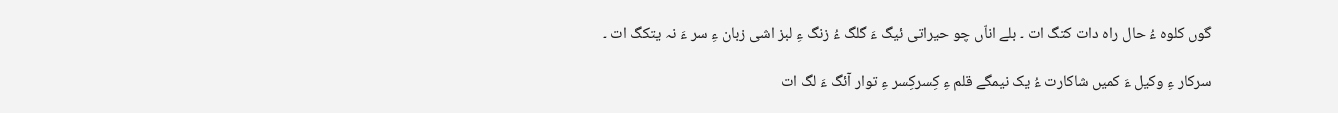گوں کلوہ ءُ حال راہ دات کتگ ات ۔ بلے اناّں چو حیراتی ئیگ ءَ گلگ ءُ زنگ ءِ لبز اشی زبان ءِ سر ءَ نہ یتکگ ات ۔

سرکار ءِ وکیل ءَ کمیں شاکارت ءُ یک نیمگے قلم ءِ کِسرکِسر ءِ توار آئگ ءَ لگ ات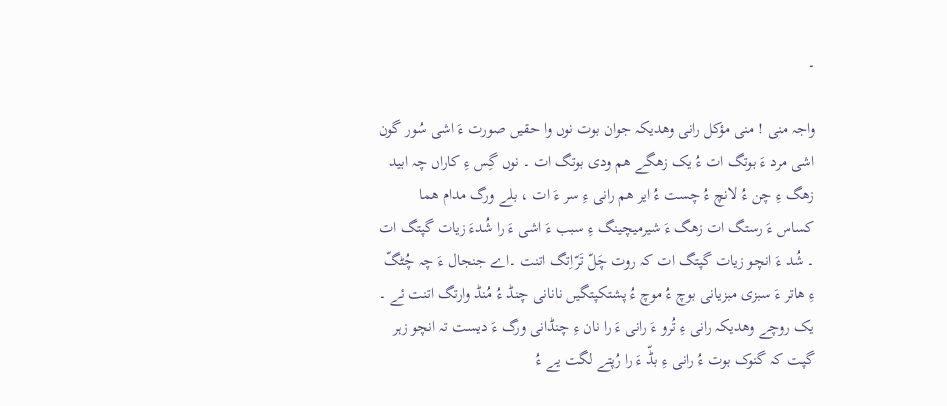۔

واجہ منی ! منی مؤکل رانی وھدیکہ جوان بوت نوں وا حقیں صورت ءَ اشی سُور گون اشی مرد ءَ بوتگ ات ءُ یک زھگے ھم ودی بوتگ ات ۔ نوں گِس ءِ کاراں چہ ابید زھگ ءِ چن ءُ لانچ ءُ چست ءُ ایر ھم رانی ءِ سر ءَ ات ، بلے ورگ مدام ھما کساس ءَ رستگ ات زھگ ءَ شیرمیچینگ ءِ سبب ءَ اشی ءَ را شُدءَ زیات گپتگ ات ۔ شُد ءَ انچو زیات گپتگ ات کہ روت چَلّ تَرّاِتگ اتنت ۔اے جنجال ءَ چہ چُٹگّ ءِ ھاتر ءَ سبزی مبزیانی بوچ ءُ موچ ءُ پشتکپتگیں نانانی چنڈ ءُ مُنڈ وارتگ اتنت ئے ۔ یک روچے وھدیکہ رانی ءِ تُرو ءَ رانی ءَ را نان ءِ چنڈانی ورگ ءَ دیست تہ انچو زہر گپت کہ گنوک بوت ءُ رانی ءِ بڈّ ءَ را رُپتے لگت یے ءُ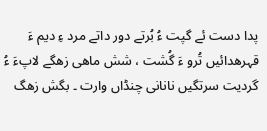پدا دست ئے گپت ءُ بُرتے دور داتے مرد ءِ دیم ءَ قہرھدائیں تُرو ءَ گُشت ، شش ماھی زھگے لاپءَ ءُ گردیت سرتگیں نانانی چنڈاں وارت ۔ بگش زھگ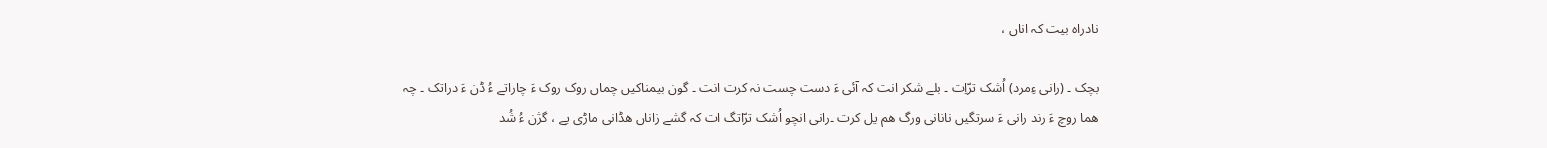نادراہ بیت کہ اناں ،

بچک ۔ (رانی ءِمرد) اُشک ترّاِت ۔ بلے شکر انت کہ آئی ءَ دست چست نہ کرت انت ۔ گون بیمناکیں چماں روک روک ءَ چاراتے ءُ ڈن ءَ دراتک ۔ چہ ھما روچ ءَ رند رانی ءَ سرتگیں نانانی ورگ ھم یل کرت ۔رانی انچو اُشک ترّاتگ ات کہ گشے زاناں ھڈانی ماڑی یے ، گژن ءُ شُد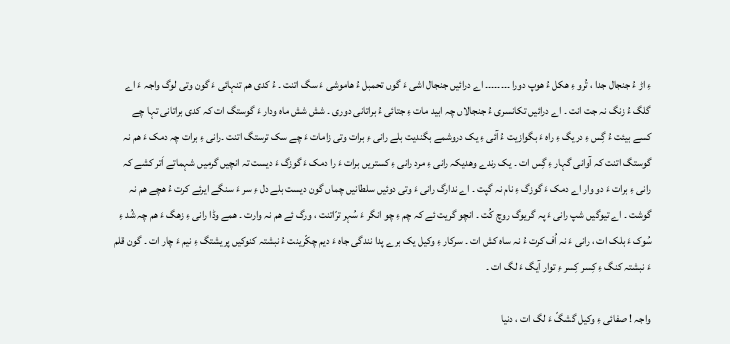ءِ اڑ ءُ جنجال جدا ، تُرو ءِ ھکل ءُ ھوپ دورا ۔۔۔۔۔۔۔۔ اے درائیں جنجال اشی ءَ گوں تحمبل ءُ ھاموشی ءَ سگ اتنت ۔ ءُ کدی ھم تنہائی ءَ گون وتی لوگ واجہ ءَ اے گلگ ءُ زنگ نہ جت انت ۔ اے درائیں تکانسری ءُ جنجالاں چہ ابید مات ءِ جتائی ءُ براتانی دوری ۔ شش شش ماہ ودار ءَ گوستگ ات کہ کدی براتانی تہا چے کسے بیئت ءُ گِس ءِ دریگ ءِ راہ ءَ بگوازیت ءُ آئی ءِ یک دروشمے بگندیت بلے رانی ءِ برات وتی زامات ءَ چے سک ترستگ اتنت ۔رانی ءِ برات چہ دمک ءَ ھم نہ گوستگ اتنت کہ آوانی گہار ءِ گِس ات ۔ یک رندے وھدیکہ رانی ءِ مرد رانی ءِ کستریں برات ءَ را دمک ءَ گوزگ ءَ دیست تہ انچیں گرمیں شہماتے اَتر کشے کہ رانی ءِ برات ءَ دو وار اے دمک ءَ گوزگ ءِ نام نہ گپت ۔ اے ندارگ رانی ءَ وتی دوئیں سلطانیں چماں گون دیست بلے دل ءِ سر ءَ سنگے ایرئے کرت ءُ ھچے ھم نہ گوشت ۔ اے تیوگیں شپ رانی ءَ پہ گریوگ روچ کُت ۔ انچو گریت ئے کہ چم ءِ چو انگر ءَ سُہر ترّاتنت ، ورگ ئے ھم نہ وارت ۔ ھمے وڈا رانی ءِ زھگ ءَ ھم چہ شُد ءِ سُوک ءَ بلک ات ، رانی ءَ نہ اُف کرت ءُ نہ ساہ کش ات ۔ سرکار ءِ وکیل یک برے پدا نندگی جاہ ءَ دیم چکّرینت ءُ نبشتہ کنوکیں پریشتگ ءِ نیم ءَ چار ات ۔ گون قلم ءَ نبشتہ کنگ ءِ کِسر کِسر ءِ توار آیگ ءَ لگ ات ۔

واجہ ! صفائی ءِ وکیل گشگّ ءَ لگ ات ، دنیا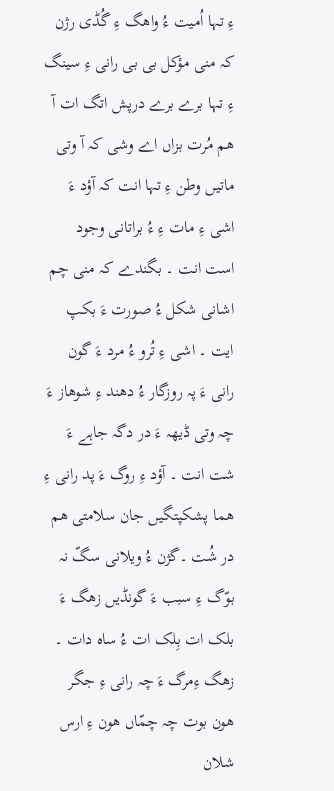ءِ تہا اُمیت ءُ واھگ ءِ گُڈی رژن کہ منی مؤکل بی بی رانی ءِ سینگ ءِ تہا برے برے درپش اتگ ات آ ھم مُرت بزاں اے وشی کہ آ وتی ماتیں وطن ءِ تہا انت کہ آؤد ءَ اشی ءِ مات ءِ ءُ براتانی وجود است انت ۔ بگندے کہ منی چم اشانی شکل ءُ صورت ءَ بکپ ایت ۔ اشی ءِ تُرو ءُ مرد ءَ گون رانی ءَ پہ روزگار ءُ دھند ءِ شوھاز ءَ چہ وتی ڈیھہ ءَ در دگہ جاہے ءَ شت انت ۔ آؤد ءِ روگ ءَ پد رانی ءِ ھما پشکپتگیں جان سلامتی ھم در شُت ۔گژن ءُ ویلانی سگّ نہ بوّگ ءِ سبب ءَ گونڈیں زھگ ءَ بلک ات بِلک ات ءُ ساہ دات ۔ زھگ ءِمرگ ءَ چہ رانی ءِ جگر ھون بوت چہ چمّاں ھون ءِ ارس شلان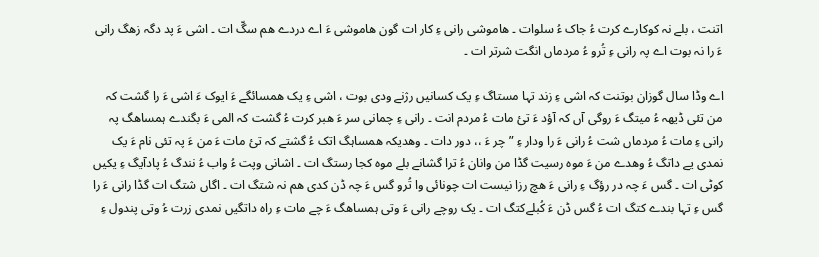اتنت ، بلے نہ کوکارے کرت ءُ جاک ءُ سلوات ۔ ھاموشی رانی ءِ کار ات گون ھاموشی ءَ اے دردے ھم سگّ ات ۔ اشی ءَ پد دگہ زھگ رانی ءَ را نہ بوت اے پہ رانی ءِ تُرو ءُ مردماں انگت شرتر ات ۔

اے وڈا سال گوزان بوتنت کہ اشی ءِ زند تہا مستاگ ءِ یک کسانیں رژنے ودی بوت ، اشی ءِ یک ھمسائگے ءَ ایوک ءَ اشی ءَ را گشت کہ من تئی ڈیھہ ءُ میتگ ءَ روگی آں کہ آؤد ءَ تئ مات ءُ مردم انت ۔ رانی ءِ چمانی سر ءَ ھبر کرت ءُ گشت کہ المی ءَ بگندے ہمساھگ پہ رانی ءِ مات ءُ مردماں شت ءُ رانی ءَ را ودار ءِ ” چر ءَ ،، دور دات ۔ وھدیکہ ھمساہگ اتک ءُ گشتے کہ تئ مات ءَ من ءَ پہ تئی نام ءَ یک نمدی یے داتگ ءُ وھدے من ءَ موہ رسیت گڈا من وانان ءُ ترا گشانے بلے موہ کجا رستگ ات ۔ اشانی وپت ءُ واب ءُ نندگ ءُ پادآیگ ءِ یکیں کوٹی ات ۔ گس ءَ چہ در رؤگ ءِ رانی ءَ ھچ رزا نیست ات چونائی وا تُرو گس ءَ چہ ڈن کدی ھم نہ شتگ ات ۔ اگاں شتگ ات گڈا رانی ءَ را گس ءِ تہا بندے کتگ ات ءُ گس ڈن ءَ کُبلےکتگ ات ۔ یک روچے رانی ءَ وتی ہمساھگ ءَ چے مات ءِ راہ داتگیں نمدی زرت ءُ وتی پندول ءِ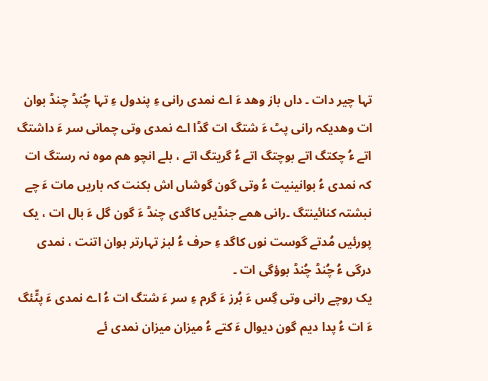تہا چیر دات ۔ داں باز وھد ءَ اے نمدی رانی ءِ پندول ءِ تہا چُنڈ چنڈ بوان ات وھدیکہ رانی پٹ ءَ شتگ ات گڈا اے نمدی وتی چمانی سر ءَ داشتگ اتے ءُ چکتگ اتے بوچتگ اتے ءُ گریتگ اتے ، بلے انچو ھم موہ نہ رستگ ات کہ نمدی ءُ بوانینیت ءُ وتی گون گوشاں اش بکنت کہ باریں مات ءَ چے نبشتہ کنائینتگ ۔رانی ھمے جنڈیں کاگدی چنڈ ءَ گون گل ءَ بال ات ، یک پورئیں مُدتے گوست نوں کاگد ءِ حرف ءُ لبز تہارتر بوان اتنت ، نمدی درگی ءُ چُنڈ چُنڈ بوؤگی ات ۔
یک روچے رانی وتی گِس ءَ بُرز ءَ گرم ءِ سر ءَ شتگ ات ءُ اے نمدی ءَ پٹّئگ ءَ ات ءُ پدا دیم گون دیوال ءَ کتے ءُ میزان میزان نمدی ئے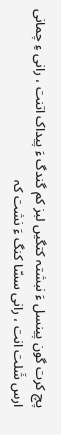پچ کرت گون پینسل ءَ نبشتہ کتگیں لبز کم گندگ ءَ پیداک اتنت ، رانی ءِ چمانی ارس شَلت انت ، رانی سسّا کنگ ءَ نشت کہ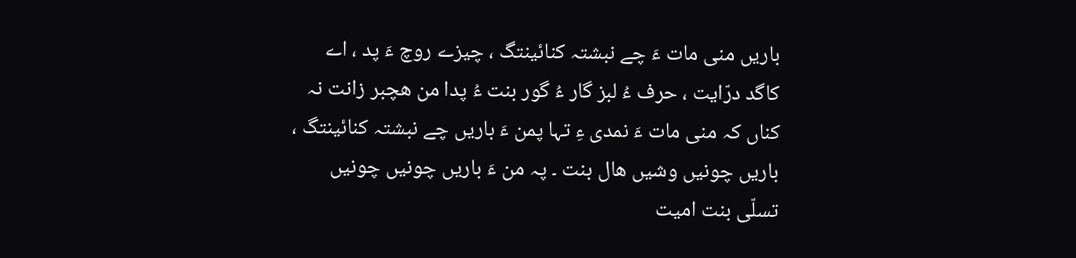باریں منی مات ءَ چے نبشتہ کنائینتگ ، چیزے روچ ءَ پد ، اے کاگد درّایت ، حرف ءُ لبز گار ءُ گور بنت ءُ پدا من ھچبر زانت نہ کناں کہ منی مات ءَ نمدی ءِ تہا پمن ءَ باریں چے نبشتہ کنائینتگ ، باریں چونیں وشیں ھال بنت ۔ پہ من ءَ باریں چونیں چونیں تسلّی بنت امیت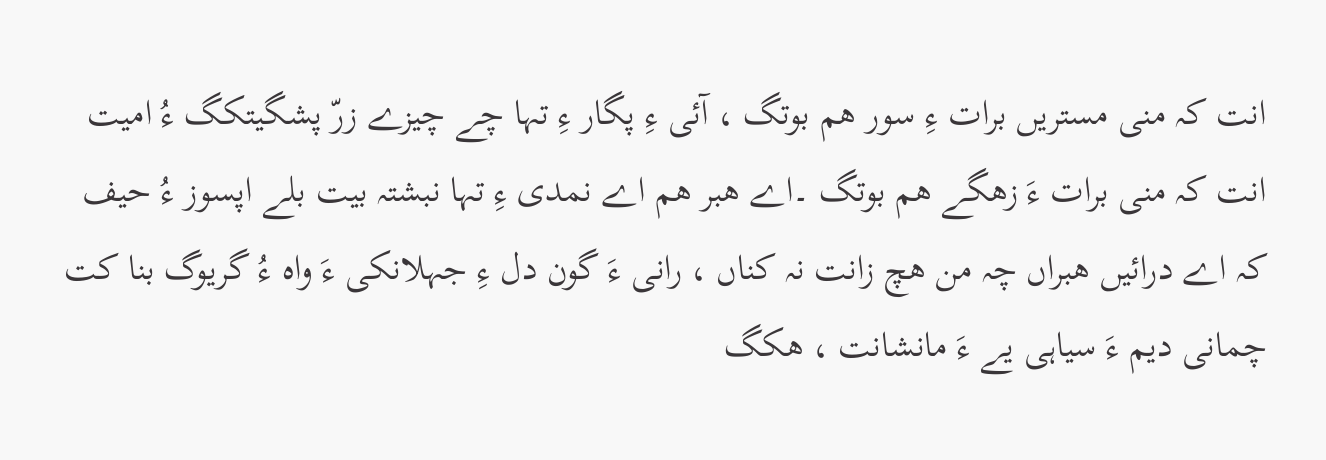انت کہ منی مستریں برات ءِ سور ھم بوتگ ، آئی ءِ پگار ءِ تہا چے چیزے زرّ پشگیتکگ ءُ امیت انت کہ منی برات ءَ زھگے ھم بوتگ ۔اے ھبر ھم اے نمدی ءِ تہا نبشتہ بیت بلے اپسوز ءُ حیف کہ اے درائیں ھبراں چہ من ھچ زانت نہ کناں ، رانی ءَ گون دل ءِ جہلانکی ءَ واہ ءُ گریوگ بنا کت چمانی دیم ءَ سیاہی یے ءَ مانشانت ، ھکگ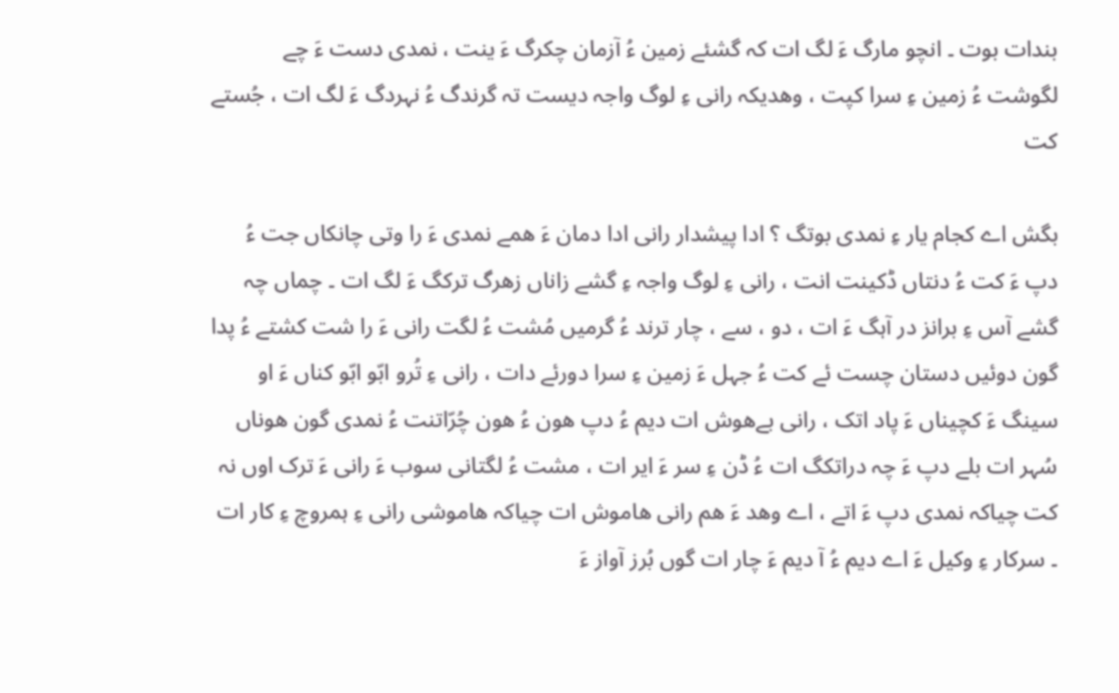بندات بوت ۔ انچو مارگ ءَ لگ ات کہ گشئے زمین ءُ آزمان چکرگ ءَ ینت ، نمدی دست ءَ چے لگوشت ءُ زمین ءِ سرا کپت ، وھدیکہ رانی ءِ لوگ واجہ دیست تہ گرندگ ءُ نہردگ ءَ لگ ات ، جُستے کت

بگش اے کجام یار ءِ نمدی بوتگ ؟ ادا پیشدار رانی ادا دمان ءَ ھمے نمدی ءَ را وتی چانکاں جت ءُ دپ ءَ کت ءُ دنتاں ڈکینت انت ، رانی ءِ لوگ واجہ ءِ گشے زاناں زھرگ ترکگ ءَ لگ ات ۔ چماں چہ گشے آس ءِ برانز در آہگ ءَ ات ، دو ، سے ، چار ترند ءُ گرمیں مُشت ءُ لگت رانی ءَ را شت کشتے ءُ پدا گون دوئیں دستان چست ئے کت ءُ جہل ءَ زمین ءِ سرا دورئے دات ، رانی ءِ تُرو ابّو ابّو کناں ءَ او سینگ ءَ کچیناں ءَ پاد اتک ، رانی بےھوش ات دیم ءُ دپ ھون ءُ ھون چُرّاتنت ءُ نمدی گون ھوناں سُہر ات بلے دپ ءَ چہ دراتکگ ات ءُ ڈن ءِ سر ءَ ایر ات ، مشت ءُ لگتانی سوب ءَ رانی ءَ ترک اوں نہ کت چیاکہ نمدی دپ ءَ اتے ، اے وھد ءَ ھم رانی ھاموش ات چیاکہ ھاموشی رانی ءِ ہمروچ ءِ کار ات ۔ سرکار ءِ وکیل ءَ اے دیم ءُ آ دیم ءَ چار ات گوں بُرز آواز ءَ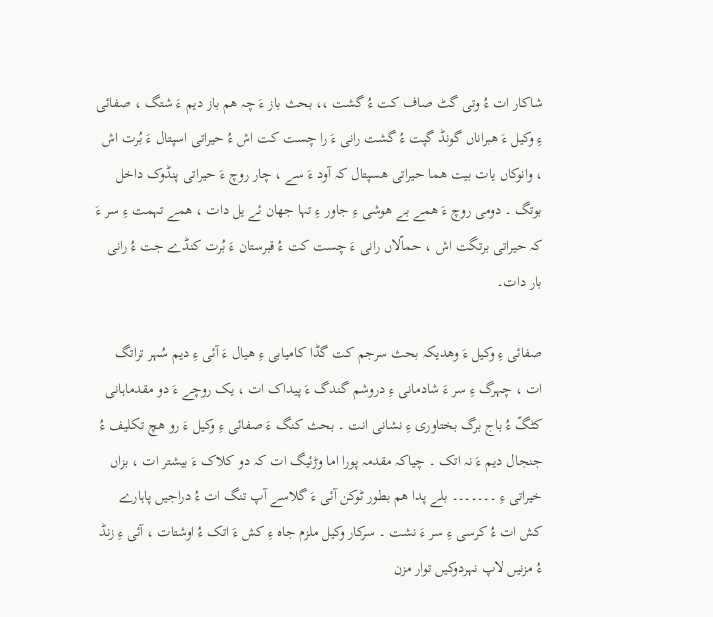شاکار ات ءُ وتی گٹ صاف کت ءُ گشت ،، بحث باز ءَ چہ ھم باز دیم ءَ شتگ ، صفائی ءِ وکیل ءَ ھبراناں گونڈ گپت ءُ گشت رانی ءَ را چست کت اش ءُ حیراتی اسپتال ءَ بُرت اش ، وانوکاں یات بیت ھما حیراتی ھسپتال کہ آود ءَ سے ، چار روچ ءَ حیراتی پنڈوک داخل بوتگ ۔ دومی روچ ءَ ھمے بے ھوشی ءِ جاور ءِ تہا جھان ئے یل دات ، ھمے تہمت ءِ سر ءَ کہ حیراتی برتگت اش ، حماّلاں رانی ءَ چست کت ءُ قبرستان ءَ بُرت کنڈے جت ءُ رانی بار دات۔

صفائی ءِ وکیل ءَ وھدیکہ بحث سرجم کت گڈا کامیابی ءِ ھیال ءَ آئی ءِ دیم سُہر تراتگ ات ، چہرگ ءِ سر ءَ شادمانی ءِ دروشم گندگ ءَ پیداک ات ، یک روچے ءَ دو مقدماہانی کٹگّ ءُ باج برگ بختاوری ءِ نشانی انت ۔ بحث کنگ ءَ صفائی ءِ وکیل ءَ رو ھچ تکلیف ءُ جنجال دیم ءَ نہ اتک ۔ چیاکہ مقدمہ پورا اما وڑئیگ ات کہ دو کلاک ءَ بیشتر ات ، بزاں خیراتی ءِ ۔۔۔۔۔۔۔ بلے پدا ھم بطور ٹوکن آئی ءَ گلاسے آپ تنگ ات ءُ دراجیں پاہارے کش ات ءُ کرسی ءِ سر ءَ نشت ۔ سرکار وکیل ملزم جاہ ءِ کش ءَ اتک ءُ اوشتات ، آئی ءِ زنڈ ءُ مزنیں لاپ نہردوکیں توار مزن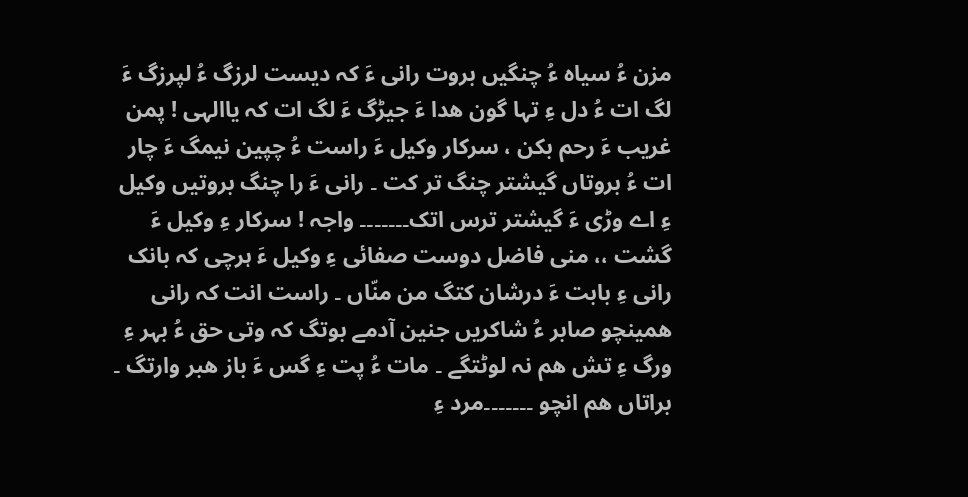مزن ءُ سیاہ ءُ چنگیں بروت رانی ءَ کہ دیست لرزگ ءُ لپرزگ ءَ لگ ات ءُ دل ءِ تہا گون ھدا ءَ جیڑگ ءَ لگ ات کہ یاالہی ! پمن غریب ءَ رحم بکن ، سرکار وکیل ءَ راست ءُ چپین نیمگ ءَ چار ات ءُ بروتاں گیشتر چنگ تر کت ۔ رانی ءَ را چنگ بروتیں وکیل ءِ اے وڑی ءَ گیشتر ترس اتک۔۔۔۔۔۔۔ واجہ ! سرکار ءِ وکیل ءَ گشت ،، منی فاضل دوست صفائی ءِ وکیل ءَ ہرچی کہ بانک رانی ءِ بابت ءَ درشان کتگ من منّاں ۔ راست انت کہ رانی ھمینچو صابر ءُ شاکریں جنین آدمے بوتگ کہ وتی حق ءُ بہر ءِ ورگ ءِ تش ھم نہ لوٹتگے ۔ مات ءُ پت ءِ گس ءَ باز ھبر وارتگ ۔ براتاں ھم انچو ۔۔۔۔۔۔۔مرد ءِ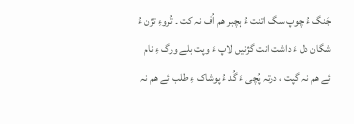جَنگ ءُ چوپ سگ اتنت ءُ ہچبر ھم اُف نہ کت ۔ تُروءِ تژن ءُ شگان دل ءَ داشت انت گژنیں لاپ ءَ وپت بلے ورگ ءِ نام ئے ھم نہ گپت ، درتہ پُچی ءَ گُد ءُ پوشاک ءِ طلب ئے ھم نہ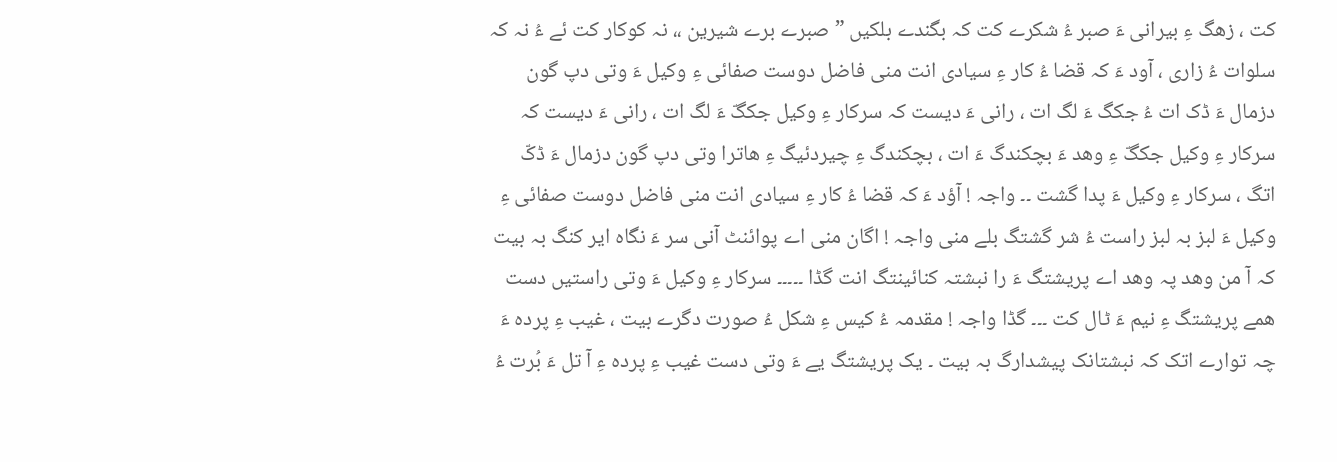کت ، زھگ ءِ بیرانی ءَ صبر ءُ شکرے کت کہ بگندے بلکیں ” صبرے برے شیرین ،، نہ کوکار کت ئے ءُ نہ کہ سلوات ءُ زاری ، آود ءَ کہ قضا ءُ کار ءِ سیادی انت منی فاضل دوست صفائی ءِ وکیل ءَ وتی دپ گون دزمال ءَ ڈک ات ءُ جکگ ءَ لگ ات ، رانی ءَ دیست کہ سرکار ءِ وکیل جکگّ ءَ لگ ات ، رانی ءَ دیست کہ سرکار ءِ وکیل جکگّ ءِ وھد ءَ بچکندگ ءَ ات ، بچکندگ ءِ چیردئیگ ءِ ھاترا وتی دپ گون دزمال ءَ ڈکّ اتگ ، سرکار ءِ وکیل ءَ پدا گشت ۔۔ واجہ ! آؤد ءَ کہ قضا ءُ کار ءِ سیادی انت منی فاضل دوست صفائی ءِ وکیل ءَ لبز بہ لبز راست ءُ شر گشتگ بلے منی واجہ ! اگان منی اے پوائنٹ آنی سر ءَ نگاہ ایر کنگ بہ بیت کہ آ من وھد پہ وھد اے پریشتگ ءَ را نبشتہ کنائینتگ انت گڈا ۔۔۔۔۔ سرکار ءِ وکیل ءَ وتی راستیں دست ھمے پریشتگ ءِ نیم ءَ ٹال کت ۔۔۔ گڈا واجہ ! مقدمہ ءُ کیس ءِ شکل ءُ صورت دگرے بیت ، غیب ءِ پردہ ءَ چہ توارے اتک کہ نبشتانک پیشدارگ بہ بیت ۔ یک پریشتگ یے ءَ وتی دست غیب ءِ پردہ ءِ آ تل ءَ بُرت ءُ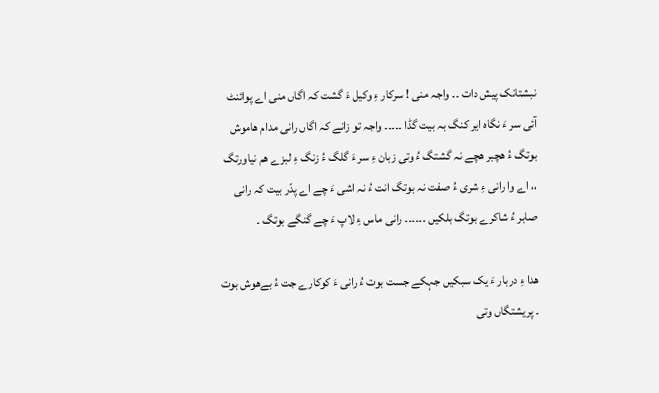نبشتانک پیش دات ۔۔ واجہ منی ! سرکار ءِ وکیل ءَ گشت کہ اگاں منی اے پوائنٹ آئی سر ءَ نگاہ ایر کنگ بہ بیت گڈا ۔۔۔۔۔ واجہ تو زانے کہ اگاں رانی مدام ھاموش بوتگ ءُ ھچبر ھچے نہ گشتگ ءُ وتی زبان ءِ سر ءَ گلگ ءُ زنگ ءِ لبزے ھم نیاورتگ ،، اے وا رانی ءِ شری ءُ صفت نہ بوتگ انت ءُ نہ اشی ءَ چے اے پدّر بیت کہ رانی صابر ءُ شاکرے بوتگ بلکیں ۔۔۔۔۔۔ رانی ماس ءِ لاپ ءَ چے گنگے بوتگ ۔

ھدا ءِ دربار ءَ یک سبکیں جہکے جست بوت ءُ رانی ءَ کوکارے جت ءُ بےھوش بوت ۔ پریشتگاں وتی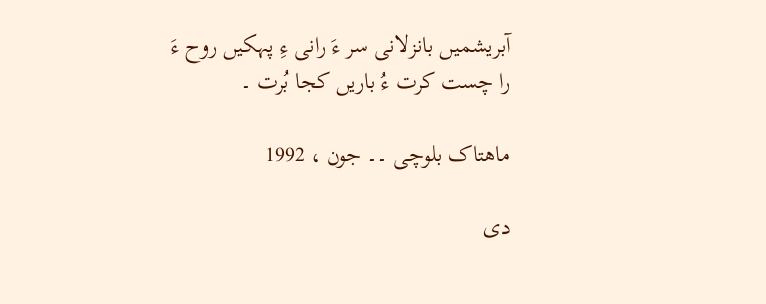آبریشمیں بانزلانی سر ءَ رانی ءِ پہکیں روح ءَ را چست کرت ءُ باریں کجا بُرت ۔

ماھتاک بلوچی ۔۔ جون ، 1992

دی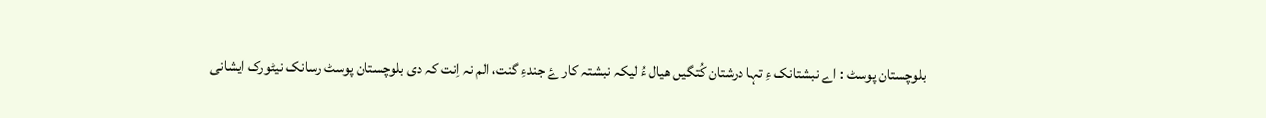بلوچستان پوسٹ : اے نبشتانک ءِ تہا درشتان کُتگیں ھیال ءُ لیکہ نبشتہ کار ۓ جندءِ گنت، الم نہ اِنت کہ دی بلوچستان پوسٹ رسانک نیٹورک ایشانی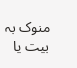منوک بہ بیت یا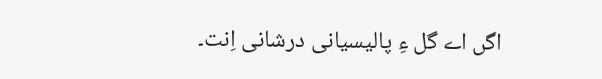اگں اے گل ءِ پالیسیانی درشانی اِنت۔